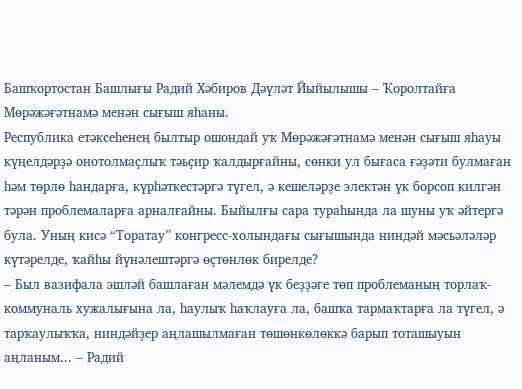Башҡортостан Башлығы Радий Хәбиров Дәүләт Йыйылышы – Ҡоролтайға Мөрәжәғәтнамә менән сығыш яһаны.
Республика етәксеһенең былтыр ошондай уҡ Мөрәжәғәтнамә менән сығыш яһауы күңелдәрҙә онотолмаҫлыҡ тәьҫир ҡалдырғайны, сөнки ул бығаса ғәҙәти булмаған һәм төрлө һандарға, күрһәткестәргә түгел, ә кешеләрҙе электән үк борсоп килгән тәрән проблемаларға арналғайны. Быйылғы сара тураһында ла шуны уҡ әйтергә була. Уның кисә “Торатау” конгресс-холындағы сығышында ниндәй мәсьәләләр күтәрелде, ҡайһы йүнәлештәргә өҫтөнлөк бирелде?
– Был вазифала эшләй башлаған мәлемдә үк беҙҙәге төп проблеманың торлаҡ-коммуналь хужалығына ла, һаулыҡ һаҡлауға ла, башҡа тармаҡтарға ла түгел, ә тарҡаулыҡҡа, ниндәйҙер аңлашылмаған төшөнкөлөккә барып тоташыуын аңланым... – Радий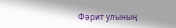Фәрит улының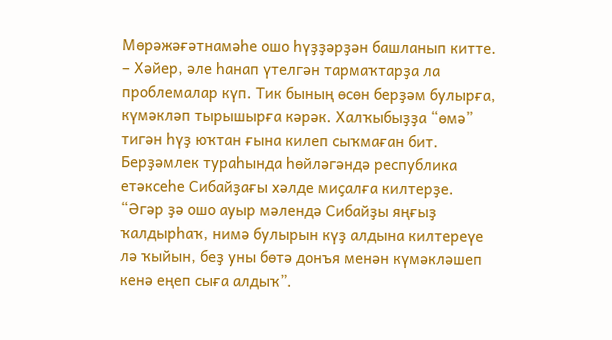Мөрәжәғәтнамәһе ошо һүҙҙәрҙән башланып китте. – Хәйер, әле һанап үтелгән тармаҡтарҙа ла проблемалар күп. Тик бының өсөн берҙәм булырға, күмәкләп тырышырға кәрәк. Халҡыбыҙҙа “өмә” тигән һүҙ юҡтан ғына килеп сыҡмаған бит.
Берҙәмлек тураһында һөйләгәндә республика етәксеһе Сибайҙағы хәлде миҫалға килтерҙе. “Әгәр ҙә ошо ауыр мәлендә Сибайҙы яңғыҙ ҡалдырһаҡ, нимә булырын күҙ алдына килтереүе лә ҡыйын, беҙ уны бөтә донъя менән күмәкләшеп кенә еңеп сыға алдыҡ”.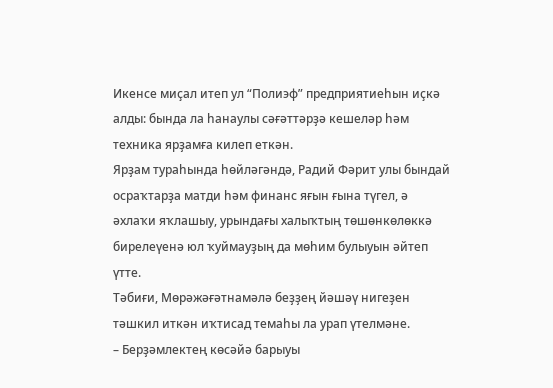Икенсе миҫал итеп ул “Полиэф” предприятиеһын иҫкә алды: бында ла һанаулы сәғәттәрҙә кешеләр һәм техника ярҙамға килеп еткән.
Ярҙам тураһында һөйләгәндә, Радий Фәрит улы бындай осраҡтарҙа матди һәм финанс яғын ғына түгел, ә әхлаҡи яҡлашыу, урындағы халыҡтың төшөнкөлөккә бирелеүенә юл ҡуймауҙың да мөһим булыуын әйтеп үтте.
Тәбиғи, Мөрәжәғәтнамәлә беҙҙең йәшәү нигеҙен тәшкил иткән иҡтисад темаһы ла урап үтелмәне.
– Берҙәмлектең көсәйә барыуы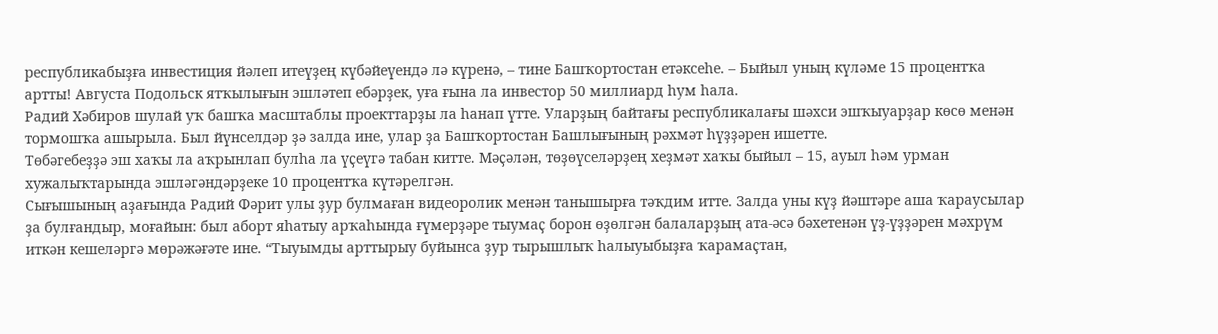республикабыҙға инвестиция йәлеп итеүҙең күбәйеүендә лә күренә, – тине Башҡортостан етәксеһе. – Быйыл уның күләме 15 процентҡа артты! Августа Подольск ятҡылығын эшләтеп ебәрҙек, уға ғына ла инвестор 50 миллиард һум һала.
Радий Хәбиров шулай уҡ башҡа масштаблы проекттарҙы ла һанап үтте. Уларҙың байтағы республикалағы шәхси эшҡыуарҙар көсө менән тормошҡа ашырыла. Был йүнселдәр ҙә залда ине, улар ҙа Башҡортостан Башлығының рәхмәт һүҙҙәрен ишетте.
Төбәгебеҙҙә эш хаҡы ла аҡрынлап булһа ла үҫеүгә табан китте. Мәҫәлән, төҙөүселәрҙең хеҙмәт хаҡы быйыл – 15, ауыл һәм урман хужалыҡтарында эшләгәндәрҙеке 10 процентҡа күтәрелгән.
Сығышының аҙағында Радий Фәрит улы ҙур булмаған видеоролик менән танышырға тәҡдим итте. Залда уны күҙ йәштәре аша ҡараусылар ҙа булғандыр, моғайын: был аборт яһатыу арҡаһында ғүмерҙәре тыумаҫ борон өҙөлгән балаларҙың ата-әсә бәхетенән үҙ-үҙҙәрен мәхрүм иткән кешеләргә мөрәжәғәте ине. “Тыуымды арттырыу буйынса ҙур тырышлыҡ һалыуыбыҙға ҡарамаҫтан,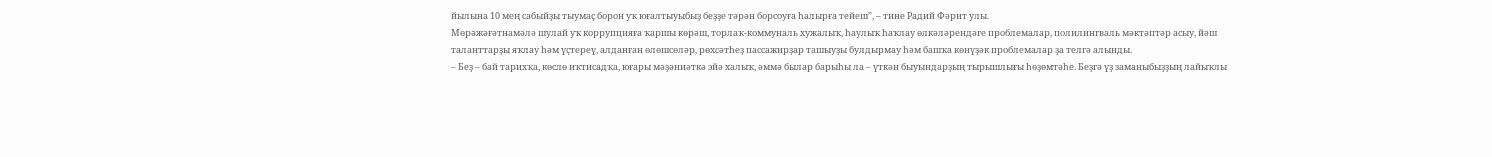йылына 10 мең сабыйҙы тыумаҫ борон уҡ юғалтыуыбыҙ беҙҙе тәрән борсоуға һалырға тейеш”, – тине Радий Фәрит улы.
Мөрәжәғәтнамәлә шулай уҡ коррупцияға ҡаршы көрәш, торлаҡ-коммуналь хужалыҡ, һаулыҡ һаҡлау өлкәләрендәге проблемалар, полилингваль мәктәптәр асыу, йәш таланттарҙы яҡлау һәм үҫтереү, алданған өлөшсөләр, рөхсәтһеҙ пассажирҙар ташыуҙы булдырмау һәм башҡа көнүҙәк проблемалар ҙа телгә алынды.
– Беҙ – бай тарихҡа, көслө иҡтисадҡа, юғары мәҙәниәткә эйә халыҡ, әммә былар барыһы ла – үткән быуындарҙың тырышлығы һөҙөмтәһе. Беҙгә үҙ заманыбыҙҙың лайыҡлы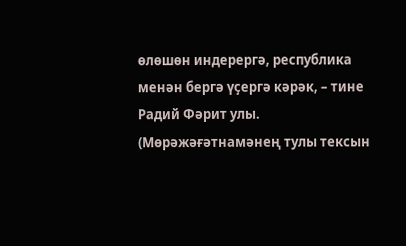өлөшөн индерергә, республика менән бергә үҫергә кәрәк, – тине Радий Фәрит улы.
(Мөрәжәғәтнамәнең тулы тексын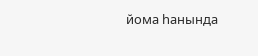йома һанында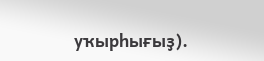уҡырһығыҙ).